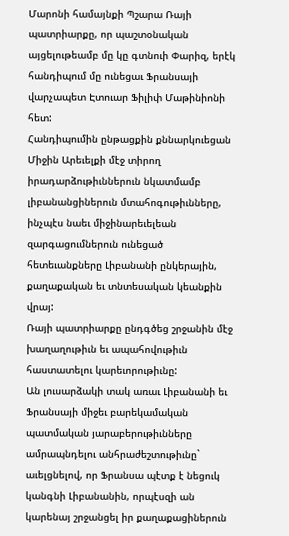Մարոնի համայնքի Պշարա Ռայի պատրիարքը, որ պաշտօնական այցելութեամբ մը կը գտնուի Փարիզ, երէկ հանդիպում մը ունեցաւ Ֆրանսայի վարչապետ Էտուար Ֆիլիփ Մաթինիոնի հետ:
Հանդիպումին ընթացքին քննարկուեցան Միջին Արեւելքի մէջ տիրող իրադարձութիւններուն նկատմամբ լիբանանցիներուն մտահոգութիւնները, ինչպէս նաեւ միջինարեւելեան զարգացումներուն ունեցած հետեւանքները Լիբանանի ընկերային, քաղաքական եւ տնտեսական կեանքին վրայ:
Ռայի պատրիարքը ընդգծեց շրջանին մէջ խաղաղութիւն եւ ապահովութիւն հաստատելու կարեւորութիւնը:
Ան լուսարձակի տակ առաւ Լիբանանի եւ Ֆրանսայի միջեւ բարեկամական պատմական յարաբերութիւնները ամրապնդելու անհրաժեշտութիւնը` աւելցնելով, որ Ֆրանսա պէտք է նեցուկ կանգնի Լիբանանին, որպէսզի ան կարենայ շրջանցել իր քաղաքացիներուն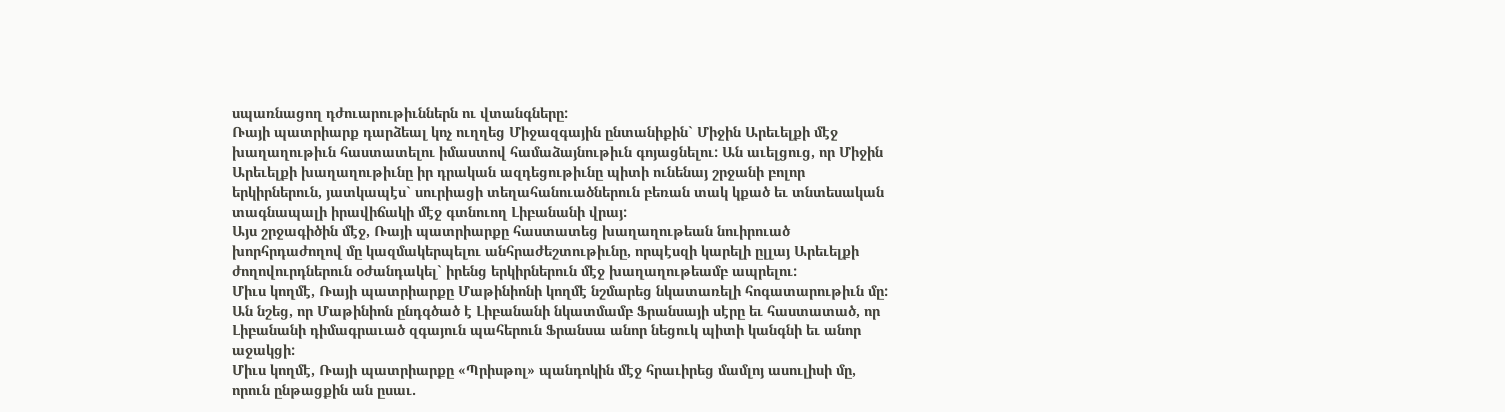սպառնացող դժուարութիւններն ու վտանգները:
Ռայի պատրիարք դարձեալ կոչ ուղղեց Միջազգային ընտանիքին` Միջին Արեւելքի մէջ խաղաղութիւն հաստատելու իմաստով համաձայնութիւն գոյացնելու: Ան աւելցուց, որ Միջին Արեւելքի խաղաղութիւնը իր դրական ազդեցութիւնը պիտի ունենայ շրջանի բոլոր երկիրներուն, յատկապէս` սուրիացի տեղահանուածներուն բեռան տակ կքած եւ տնտեսական տագնապալի իրավիճակի մէջ գտնուող Լիբանանի վրայ:
Այս շրջագիծին մէջ, Ռայի պատրիարքը հաստատեց խաղաղութեան նուիրուած խորհրդաժողով մը կազմակերպելու անհրաժեշտութիւնը, որպէսզի կարելի ըլլայ Արեւելքի ժողովուրդներուն օժանդակել` իրենց երկիրներուն մէջ խաղաղութեամբ ապրելու:
Միւս կողմէ, Ռայի պատրիարքը Մաթինիոնի կողմէ նշմարեց նկատառելի հոգատարութիւն մը: Ան նշեց, որ Մաթինիոն ընդգծած է Լիբանանի նկատմամբ Ֆրանսայի սէրը եւ հաստատած, որ Լիբանանի դիմագրաւած զգայուն պահերուն Ֆրանսա անոր նեցուկ պիտի կանգնի եւ անոր աջակցի:
Միւս կողմէ, Ռայի պատրիարքը «Պրիսթոլ» պանդոկին մէջ հրաւիրեց մամլոյ ասուլիսի մը, որուն ընթացքին ան ըսաւ.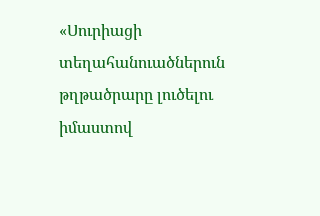«Սուրիացի տեղահանուածներուն թղթածրարը լուծելու իմաստով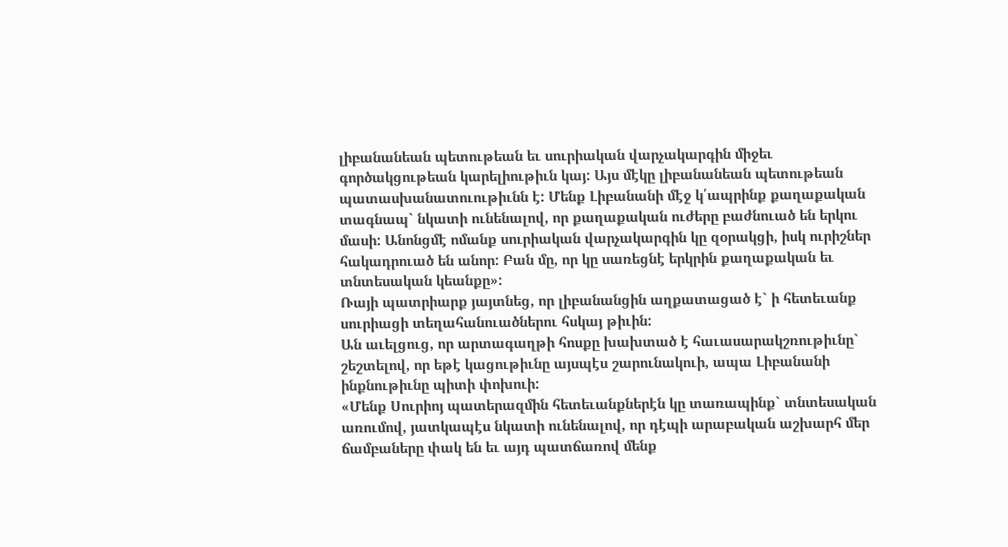լիբանանեան պետութեան եւ սուրիական վարչակարգին միջեւ գործակցութեան կարելիութիւն կայ: Այս մէկը լիբանանեան պետութեան պատասխանատուութիւնն է: Մենք Լիբանանի մէջ կ՛ապրինք քաղաքական տագնապ` նկատի ունենալով, որ քաղաքական ուժերը բաժնուած են երկու մասի: Անոնցմէ ոմանք սուրիական վարչակարգին կը զօրակցի, իսկ ուրիշներ հակադրուած են անոր: Բան մը, որ կը սառեցնէ երկրին քաղաքական եւ տնտեսական կեանքը»:
Ռայի պատրիարք յայտնեց, որ լիբանանցին աղքատացած է` ի հետեւանք սուրիացի տեղահանուածներու հսկայ թիւին:
Ան աւելցուց, որ արտագաղթի հոսքը խախտած է հաւասարակշռութիւնը` շեշտելով, որ եթէ կացութիւնը այսպէս շարունակուի, ապա Լիբանանի ինքնութիւնը պիտի փոխուի:
«Մենք Սուրիոյ պատերազմին հետեւանքներէն կը տառապինք` տնտեսական առումով, յատկապէս նկատի ունենալով, որ դէպի արաբական աշխարհ մեր ճամբաները փակ են եւ այդ պատճառով մենք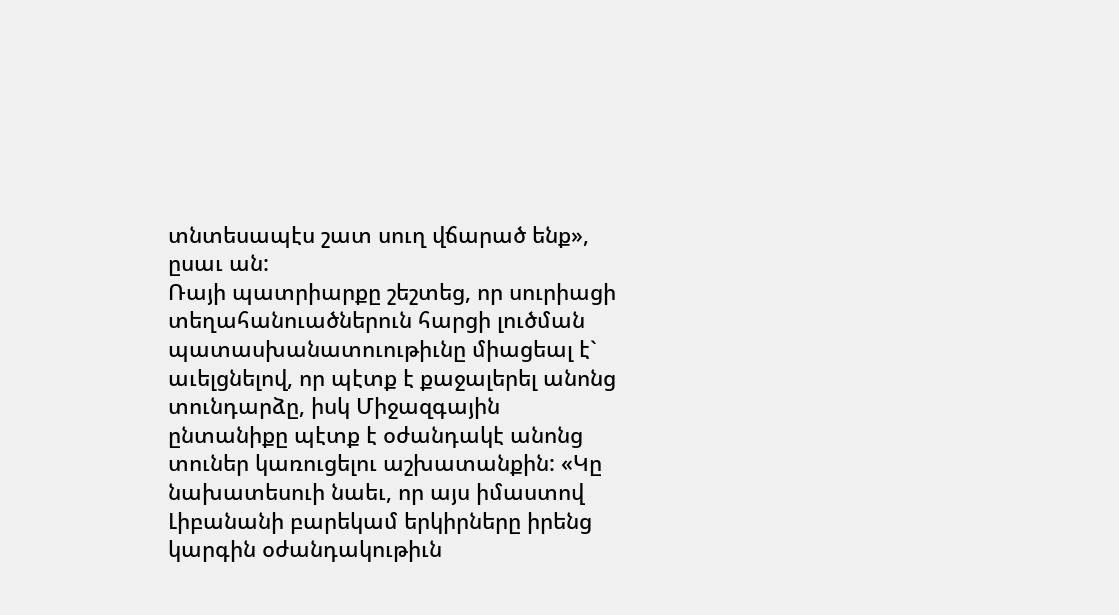տնտեսապէս շատ սուղ վճարած ենք», ըսաւ ան:
Ռայի պատրիարքը շեշտեց, որ սուրիացի տեղահանուածներուն հարցի լուծման պատասխանատուութիւնը միացեալ է` աւելցնելով, որ պէտք է քաջալերել անոնց տունդարձը, իսկ Միջազգային ընտանիքը պէտք է օժանդակէ անոնց տուներ կառուցելու աշխատանքին: «Կը նախատեսուի նաեւ, որ այս իմաստով Լիբանանի բարեկամ երկիրները իրենց կարգին օժանդակութիւն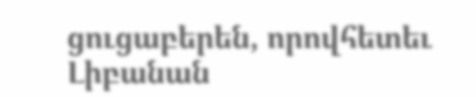ցուցաբերեն, որովհետեւ Լիբանան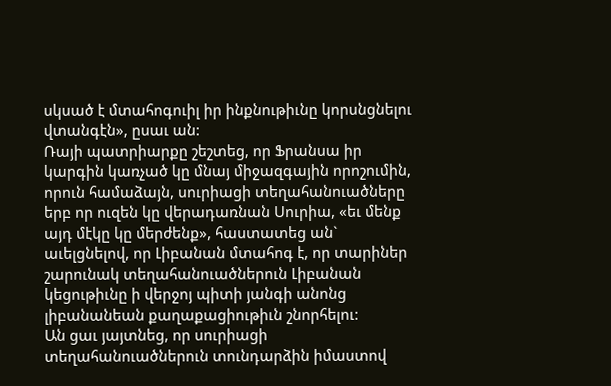սկսած է մտահոգուիլ իր ինքնութիւնը կորսնցնելու վտանգէն», ըսաւ ան:
Ռայի պատրիարքը շեշտեց, որ Ֆրանսա իր կարգին կառչած կը մնայ միջազգային որոշումին, որուն համաձայն, սուրիացի տեղահանուածները երբ որ ուզեն կը վերադառնան Սուրիա, «եւ մենք այդ մէկը կը մերժենք», հաստատեց ան` աւելցնելով, որ Լիբանան մտահոգ է, որ տարիներ շարունակ տեղահանուածներուն Լիբանան կեցութիւնը ի վերջոյ պիտի յանգի անոնց լիբանանեան քաղաքացիութիւն շնորհելու:
Ան ցաւ յայտնեց, որ սուրիացի տեղահանուածներուն տունդարձին իմաստով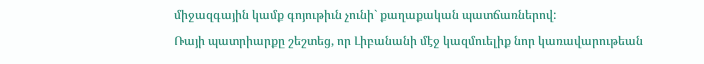միջազգային կամք գոյութիւն չունի` քաղաքական պատճառներով:
Ռայի պատրիարքը շեշտեց, որ Լիբանանի մէջ կազմուելիք նոր կառավարութեան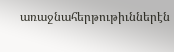առաջնահերթութիւններէն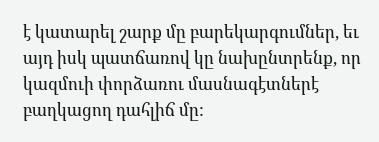է կատարել շարք մը բարեկարգումներ, եւ այդ իսկ պատճառով կը նախընտրենք, որ կազմուի փորձառու մասնագէտներէ բաղկացող դահլիճ մը: